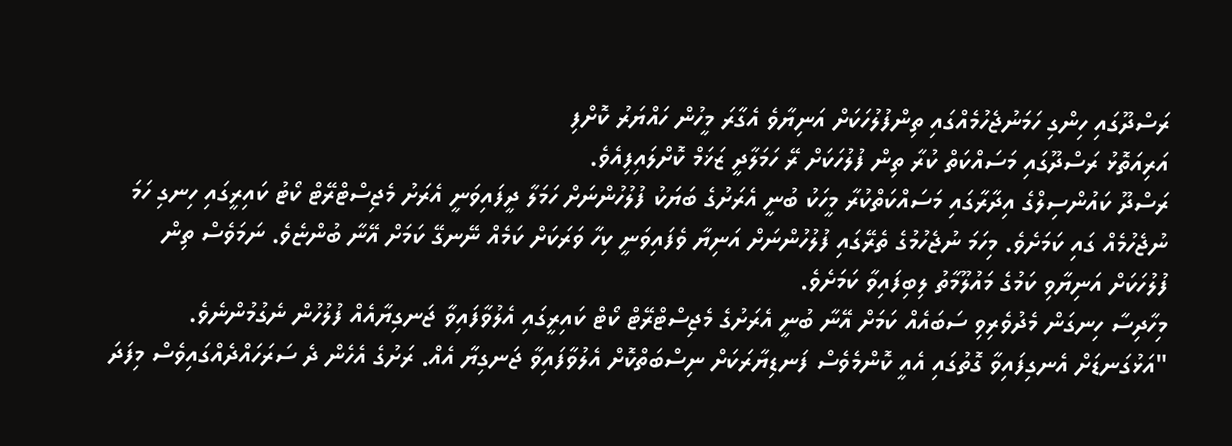ރަސްދޫގައި ހިންގި ހަމަނުޖެހުމެއްގައި ތިންފުލުހަކަށް އަނިޔާވެ އެގާރަ މީހުން ހައްޔަރު ކޮށްފި
އަރިއަތޮޅު ރަސްދޫގައި މަސައްކަތް ކުރާ ތިން ފުލުހަކަށް ރޭ ހަމަލާދީ ޒަޚަމް ކޮށްލައިފިއެވެ.
ރަސްދޫ ކައުންސިލްގެ އިދާރާގައި މަސައްކަތްކުރާ މީހަކު ބުނީ އެރަށުގެ ބަޔަކު ފުލުހުންނަށް ހަމަލާ ދީފައިވަނީ އެރަށު މެޖިސްޓްރޭޓް ކޯޓު ކައިރީގައި ހިނގި ހަމަ ނުޖެހުމެއް ގައި ކަމަށެވެ. މިހަމަ ނުޖެހުމުގެ ތެރޭގައި ފުލުހުންނަށް އަނިޔާ ވެފައިވަނީ ކިހާ ވަރަކަށް ކަމެއް ނޭނގޭ ކަމަށް އޭނާ ބުންޏެވެ. ނަމަވެސް ތިން ފުލުހަކަށް އަނިޔާވި ކަމުގެ މައުލޫމާތު ލިބިފައިވާ ކަމަށެވެ.
މިހާދިސާ ހިނގަން މެދުވެރިވި ސަބައެއް ކަމަށް އޭނާ ބުނީ އެރަށުގެ މެޖިސްޓްރޭޓް ކޯޓް ކައިރީގައި އެލުވާފައިވާ ޖަނގިޔާއެއް ފުލުހުން ނެގުމުންނެވެ. "އަޅުގަނޑަށް އެނގިފައިވާ ގޮތުގައި އެއީ ކޮންމެވެސް ފަނޑިޔާރަކަށް ނިސްބަތްކޮށް އެލުވާފައިވާ ޖަނގިޔާ އެއް. ރަށުގެ އެހެން ދެ ސަރަހައްދެއްގައިވެސް މިފަދަ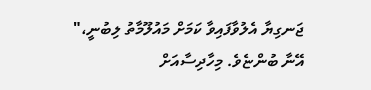ޖަނގިޔާ އެލުވާފައިވާ ކަމަށް މައުލޫމާތު ލިބުނީ،" އޭނާ ބުންޏެވެ. މިހާދިސާއަށް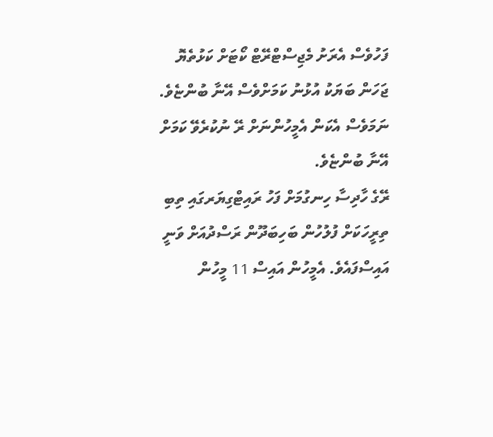ފަހުވެސް އެރަށު މެޖިސްޓްރޭޓް ކޯޓަށް ކަޅުތެޔޮ ޖަހަން ބަޔަކު އުޅުނު ކަމަށްވެސް އޭނާ ބުންޏެވެ. ނަމަވެސް އެކަން އެމީހުންނަށް ރޭ ނުކުރެވޭ ކަމަށް އޭނާ ބުންޏެވެ.
ރޭގެ ހާދިސާ ހިނގުމަށް ފަހު ރައިޓްގިޔަރގައި ތިބި ތިރީހަކަށް ފުލުހުން ބަހިބަދޫން ރަސްދުއަށް ވަނީ އައިސްފައެވެ. އެމީހުން އައިސް 11 މީހުން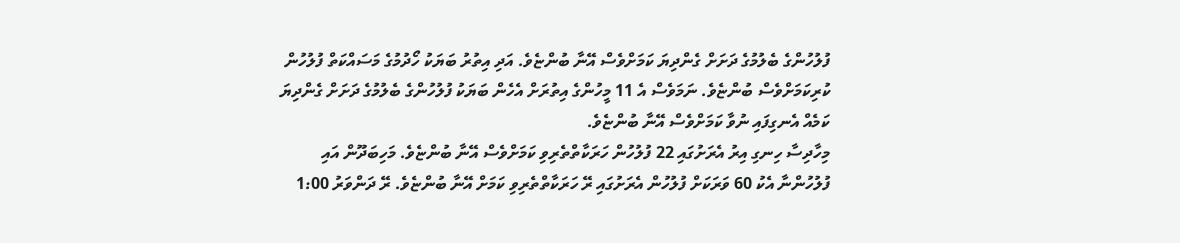ފުލުހުންގެ ބެލުމުގެ ދަށަށް ގެންދިޔަ ކަމަށްވެސް އޭނާ ބުންޏެވެ. އަދި އިތުރު ބަޔަކު ހޯދުމުގެ މަސައްކަތް ފުލުހުން ކުރިކަމަށްވެސް ބުންޏެވެ. ނަމަވެސް އެ 11 މީހުންގެ އިތުރަށް އެހެން ބަޔަކު ފުލުހުންގެ ބެލުމުގެ ދަށަށް ގެންދިޔަ ކަމެއް އެނގިފައި ނުވާ ކަމަށްވެސް އޭނާ ބުންޏެވެ.
މިހާދިސާ ހިނގި އިރު އެރަށުގައި 22 ފުލުހުން ހަރަކާތްތެރިވި ކަމަށްވެސް އޭނާ ބުންޏެވެ. މަހިބަދޫން އައި ފުލުހުންނާ އެކު 60 ވަރަކަށް ފުލުހުން އެރަށުގައި ރޭ ހަރަކާތްތެރިވި ކަމަށް އޭނާ ބުންޏެވެ. ރޭ ދަންވަރު 1:00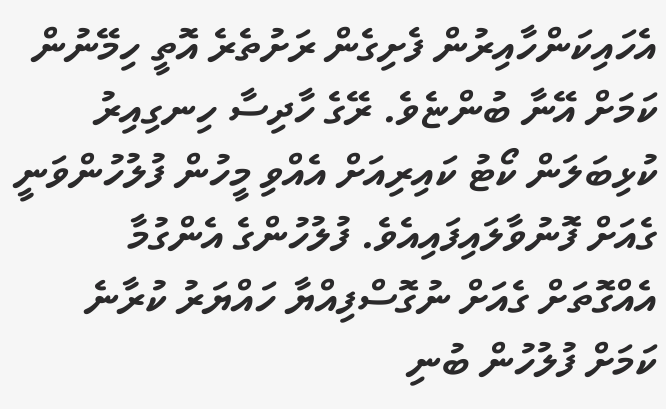އެހައިކަންހާއިރުން ފެށިގެން ރަށުތެރެ އޮތީ ހިމޭނުން ކަމަށް އޭނާ ބުންޏެވެ. ރޭގެ ހާދިސާ ހިނގިއިރު ކުޅިބަލަން ކޯޓު ކައިރިއަށް އެއްވި މީހުން ފުލުހުންވަނީ ގެއަށް ފޮނުވާލައިފައިއެވެ. ފުލުހުންގެ އެންގުމާ އެއްގޮތަށް ގެއަށް ނުގޮސްފިއްޔާ ހައްޔަރު ކުރާނެ ކަމަށް ފުލުހުން ބުނި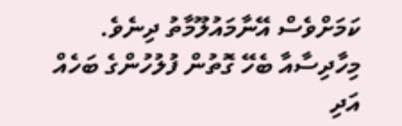ކަމަށްވެސް އޭނާމައުލޫމާތު ދިނެވެ.
މިހާދިސާއާ ބެހޭ ގޮތުން ފުލުހުންގެ ބަހެއް އަދި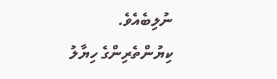ނުލިބެއެވެ.
ކިޔުންތެރިންގެ ހިޔާލު